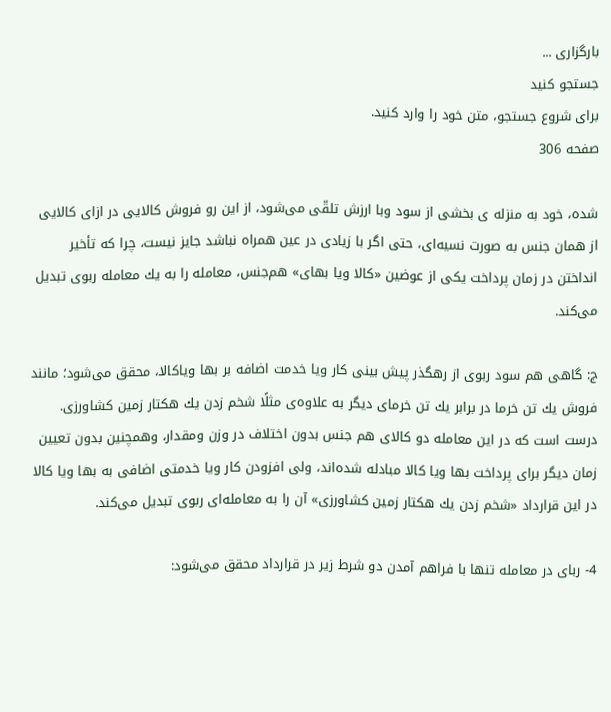بارگزاری ...
جستجو کنید
برای شروع جستجو، متن خود را وارد کنید.
صفحه 306

شده، خود به منزله ى بخشى از سود وبا ارزش تلقّى مى‌شود، از اين رو فروش كالايى در ازاى كالايى از همان جنس به صورت نسيه‌اى، حتى اگر با زيادى در عين همراه نباشد جايز نيست، چرا كه تأخير انداختن در زمان پرداخت يكى از عوضين «كالا ويا بهاى» هم‌جنس، معامله را به يك معامله ربوى تبديل مى‌كند.

ج: گاهى هم سود ربوى از رهگذر پيش بينى كار ويا خدمت اضافه بر بها وياكالا، محقق مى‌شود؛ مانند فروش يك تن خرما در برابر يك تن خرماى ديگر به علاوه‌ى مثلًا شخم زدن يك هكتار زمين كشاورزى. درست است كه در اين معامله دو كالاى هم جنس بدون اختلاف در وزن ومقدار، وهمچنين بدون تعيين زمان ديگر براى پرداخت بها ويا كالا مبادله شده‌اند، ولى افزودن كار ويا خدمتى اضافى به بها ويا كالا در اين قرارداد «شخم زدن يك هكتار زمين كشاورزى» آن را به معامله‌اى ربوى تبديل مى‌كند.

4- رباى در معامله تنها با فراهم آمدن دو شرط زير در قرارداد محقق مى‌شود: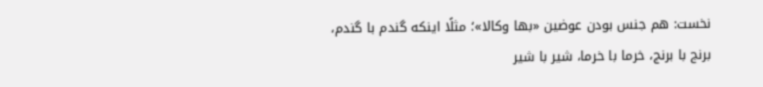نخست: هم جنس بودن عوضين «بها وكالا»؛ مثلًا اينكه گندم با گندم، برنج با برنج، خرما با خرما، شير با شير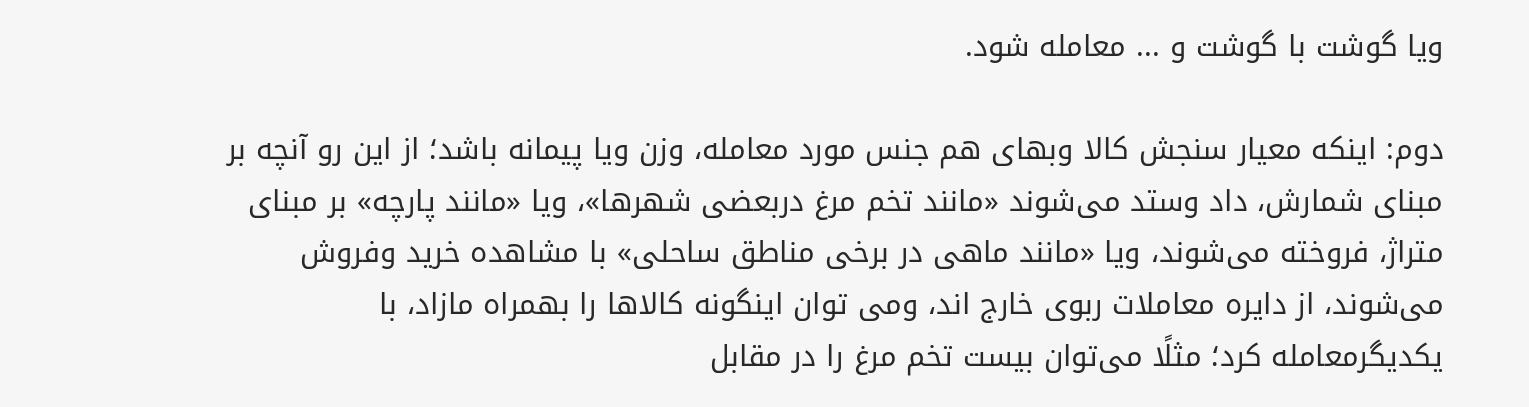ويا گوشت با گوشت و ... معامله شود.

دوم: اينكه معيار سنجش كالا وبهاى هم جنس مورد معامله، وزن ويا پيمانه باشد؛ از اين رو آنچه بر مبناى شمارش، داد وستد مى‌شوند «مانند تخم مرغ دربعضى شهرها»، ويا «مانند پارچه» بر مبناى متراژ، فروخته مى‌شوند، ويا «مانند ماهى در برخى مناطق ساحلى» با مشاهده خريد وفروش مى‌شوند، از دايره معاملات ربوى خارج اند، ومى توان اينگونه كالاها را بهمراه مازاد، با يكديگرمعامله كرد؛ مثلًا مى‌توان بيست تخم مرغ را در مقابل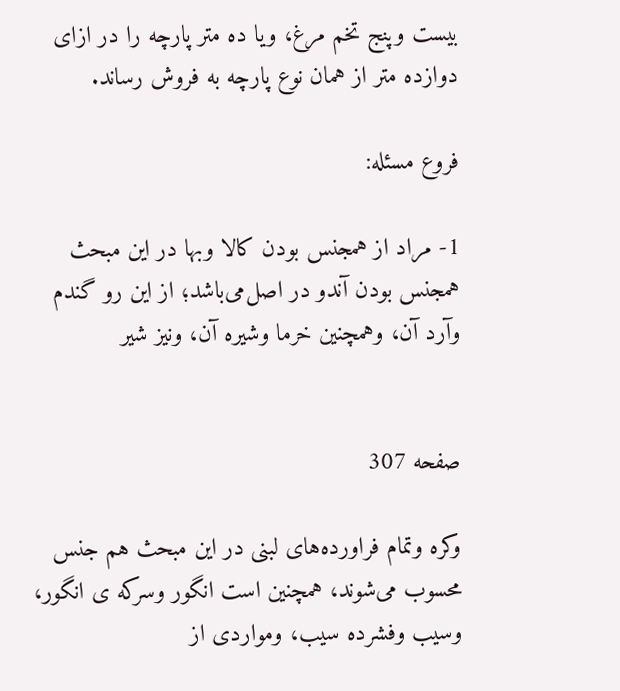بيست وپنج تخم مرغ، ويا ده متر پارچه را در ازاى دوازده متر از همان نوع پارچه به فروش رساند.

فروع مسئله:

1- مراد از همجنس بودن كالا وبها در اين مبحث همجنس بودن آندو در اصل‌مى‌باشد؛ از اين رو گندم وآرد آن، وهمچنين خرما وشيره آن، ونيز شير


صفحه 307

وكره وتمام فراورده‌هاى لبنى در اين مبحث هم جنس محسوب مى‌شوند، همچنين است انگور وسركه ى انگور، وسيب وفشرده سيب، ومواردى از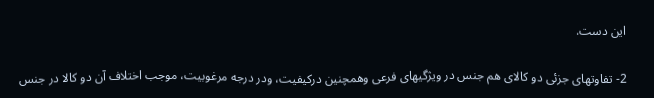اين دست.

2- تفاوتهاى جزئى دو كالاى هم جنس در ويژگيهاى فرعى وهمچنين دركيفيت، ودر درجه مرغوبيت، موجب اختلاف آن دو كالا در جنس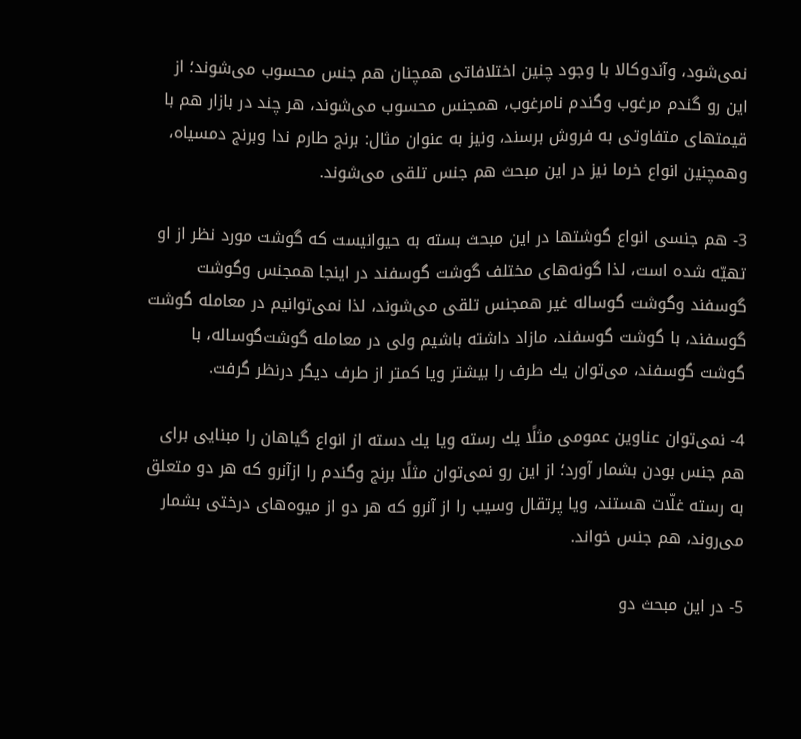نمى‌شود، وآندوكالا با وجود چنين اختلافاتى همچنان هم جنس محسوب مى‌شوند؛ از اين رو گندم مرغوب وگندم نامرغوب، همجنس محسوب مى‌شوند، هر چند در بازار هم با قيمتهاى متفاوتى به فروش برسند، ونيز به عنوان مثال: برنج طارم ندا وبرنج دمسياه، وهمچنين انواع خرما نيز در اين مبحث هم جنس تلقى مى‌شوند.

3- هم جنسى انواع گوشتها در اين مبحث بسته به حيوانيست كه گوشت مورد نظر از او تهيّه شده است، لذا گونه‌هاى مختلف گوشت گوسفند در اينجا همجنس وگوشت گوسفند وگوشت گوساله غير همجنس تلقى مى‌شوند، لذا نمى‌توانيم در معامله گوشت گوسفند، با گوشت گوسفند، مازاد داشته باشيم ولى در معامله گوشت‌گوساله، با گوشت گوسفند، مى‌توان يك طرف را بيشتر ويا كمتر از طرف ديگر درنظر گرفت.

4- نمى‌توان عناوين عمومى مثلًا يك رسته ويا يك دسته از انواع گياهان را مبنايى براى هم جنس بودن بشمار آورد؛ از اين رو نمى‌توان مثلًا برنج وگندم را ازآنرو كه هر دو متعلق به رسته غلّات هستند، ويا پرتقال وسيب را از آنرو كه هر دو از ميوه‌هاى درختى بشمار مى‌روند، هم جنس خواند.

5- در اين مبحث دو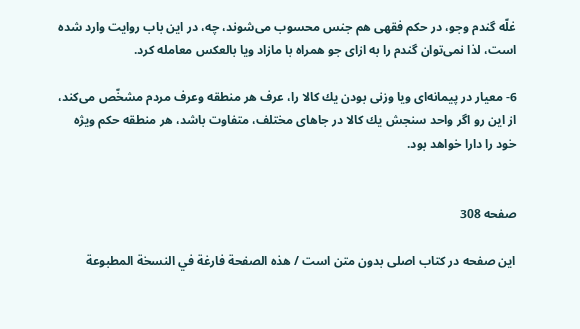غلّه گندم وجو، در حكم فقهى هم جنس محسوب مى‌شوند، چه، در اين باب روايت وارد شده است، لذا نمى‌توان گندم را به ازاى جو همراه با مازاد ويا بالعكس معامله كرد.

6- معيار در پيمانه‌اى ويا وزنى بودن يك كالا را، عرف هر منطقه وعرف مردم مشخّص مى‌كند، از اين رو اگر واحد سنجش يك كالا در جاهاى مختلف، متفاوت باشد، هر منطقه حكم ويژه خود را دارا خواهد بود.


صفحه 308

این صفحه در کتاب اصلی بدون متن است / هذه الصفحة فارغة في النسخة المطبوعة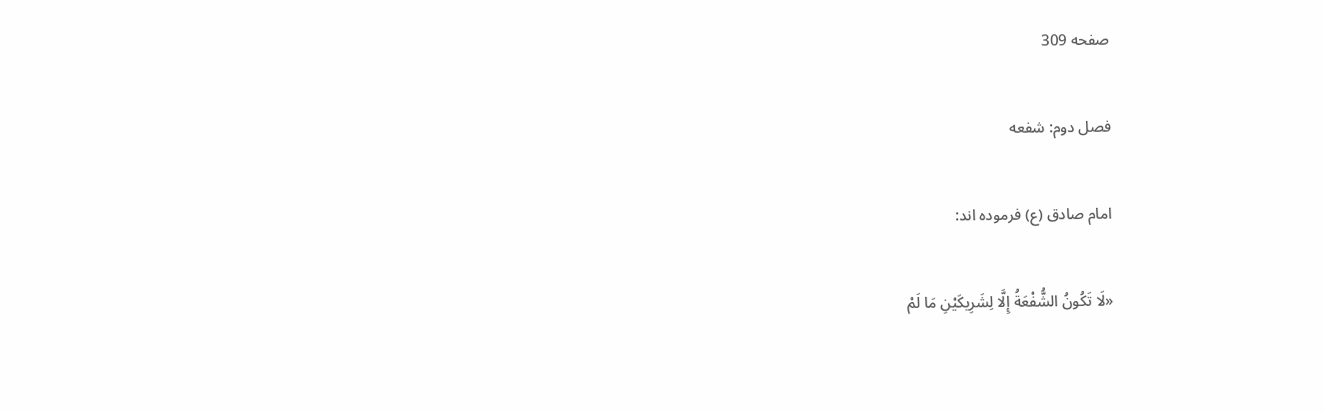صفحه 309

فصل دوم: شفعه‌

امام صادق (ع) فرموده اند:

«لَا تَكُونُ الشُّفْعَةُ إِلَّا لِشَرِيكَيْنِ مَا لَمْ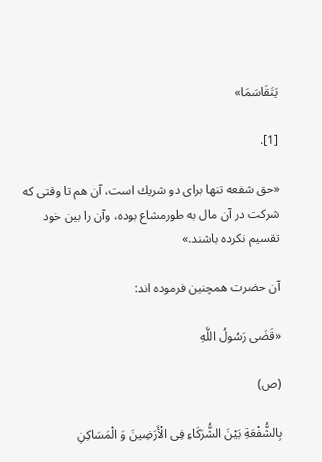يَتَقَاسَمَا»

[1].

«حق شفعه تنها براى دو شريك است، آن هم تا وقتى كه شركت در آن مال به طورمشاع بوده، وآن را بين خود تقسيم نكرده باشند.»

آن حضرت همچنين فرموده اند:

«قَضَى رَسُولُ اللَّهِ‌

(ص)

بِالشُّفْعَةِ بَيْنَ الشُّرَكَاءِ فِى الْأَرَضِينَ وَ الْمَسَاكِنِ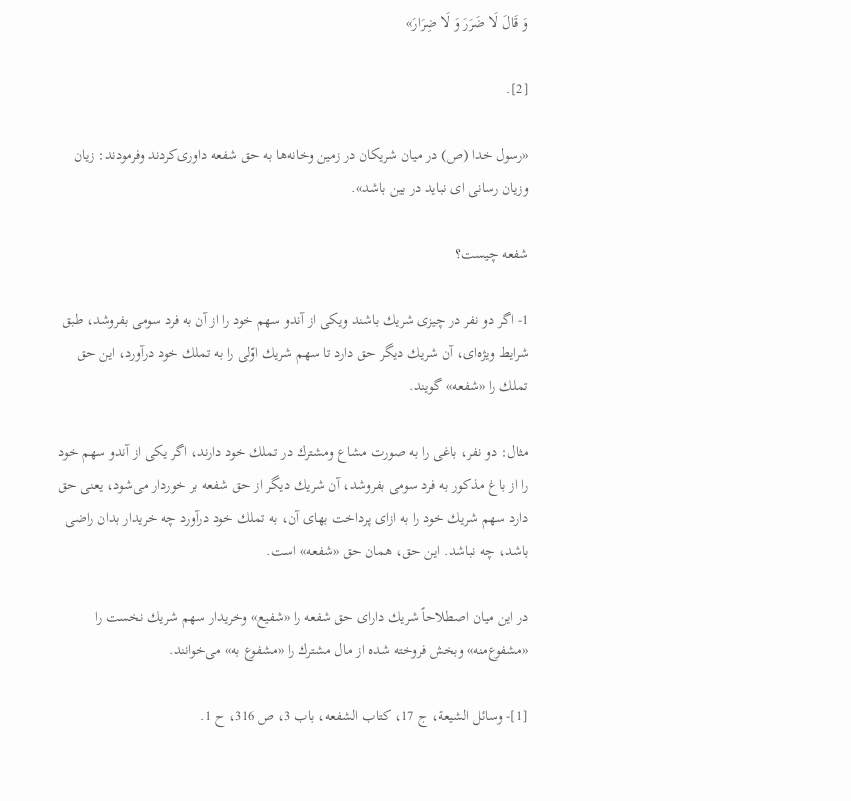وَ قَالَ لَا ضَرَرَ وَ لَا ضِرَارَ»

[2].

«رسول خدا (ص) در ميان شريكان در زمين وخانه‌ها به حق شفعه داورى‌كردند وفرمودند: زيان وزيان رسانى اى نبايد در بين باشد».

شفعه چيست؟

1- اگر دو نفر در چيزى شريك باشند ويكى از آندو سهم خود را از آن به فرد سومى بفروشد، طبق شرايط ويژه‌اى، آن شريك ديگر حق دارد تا سهم شريك اوّلى را به تملك خود درآورد، اين حق تملك را «شفعه» گويند.

مثال: دو نفر، باغى را به صورت مشاع ومشترك در تملك خود دارند، اگر يكى از آندو سهم خود را از باغ مذكور به فرد سومى بفروشد، آن شريك ديگر از حق شفعه بر خوردار مى‌شود، يعنى حق دارد سهم شريك خود را به ازاى پرداخت بهاى آن، به تملك خود درآورد چه خريدار بدان راضى باشد، چه نباشد. اين حق، همان حق «شفعه» است.

در اين ميان اصطلاحاً شريك داراى حق شفعه را «شفيع» وخريدار سهم شريك نخست را «مشفوع‌منه» وبخش فروخته شده از مال مشترك را «مشفوع به» مى‌خوانند.

[1]- وسائل الشيعة، ج 17، كتاب الشفعه، باب 3، ص 316، ح 1.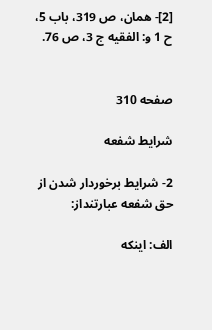[2]- همان، ص 319، باب 5، ح 1 و: الفقيه ج 3، ص 76.


صفحه 310

شرايط شفعه‌

2- شرايط برخوردار شدن از حق شفعه عبارتنداز:

الف: اينكه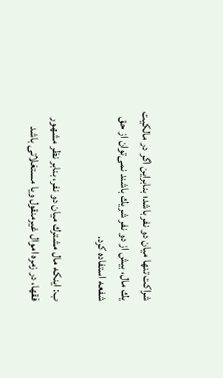شراكت تنها ميان دو نفر باشد؛ بنابراين اگر در مالكيت يك مال، بيش از دو نفر شريك باشند نمى‌توان از حق شفعه استفاده كرد.

ب: اينكه مال مشترك ميان دو نفر، بنابر نظر مشهور فقها، در زمره اموال غيرمنقول ويا مستغلاتى باشد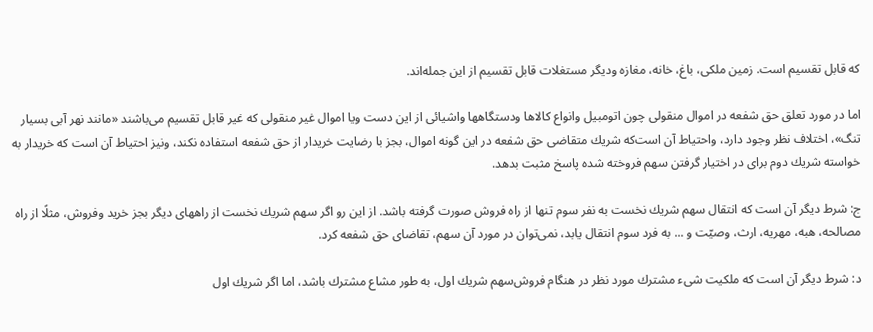كه قابل تقسيم است. زمين ملكى، باغ، خانه، مغازه وديگر مستغلات قابل تقسيم از اين جمله‌اند.

اما در مورد تعلق حق شفعه در اموال منقولى چون اتومبيل وانواع كالاها ودستگاهها واشيائى از اين دست ويا اموال غير منقولى كه غير قابل تقسيم مى‌باشند «مانند نهر آبى بسيار تنگ»، اختلاف نظر وجود دارد، واحتياط آن است‌كه شريك متقاضى حق شفعه در اين گونه اموال، بجز با رضايت خريدار از حق شفعه استفاده نكند، ونيز احتياط آن است كه خريدار به خواسته شريك دوم براى در اختيار گرفتن سهم فروخته شده پاسخ مثبت بدهد.

ج: شرط ديگر آن است كه انتقال سهم شريك نخست به نفر سوم تنها از راه فروش صورت گرفته باشد. از اين رو اگر سهم شريك نخست از راههاى ديگر بجز خريد وفروش، مثلًا از راه مصالحه، هبه، مهريه، ارث، وصيّت و ... به فرد سوم انتقال يابد، نمى‌توان در مورد آن سهم، تقاضاى حق شفعه كرد.

د: شرط ديگر آن است كه ملكيت شى‌ء مشترك مورد نظر در هنگام فروش‌سهم شريك اول، به طور مشاع مشترك باشد، اما اگر شريك اول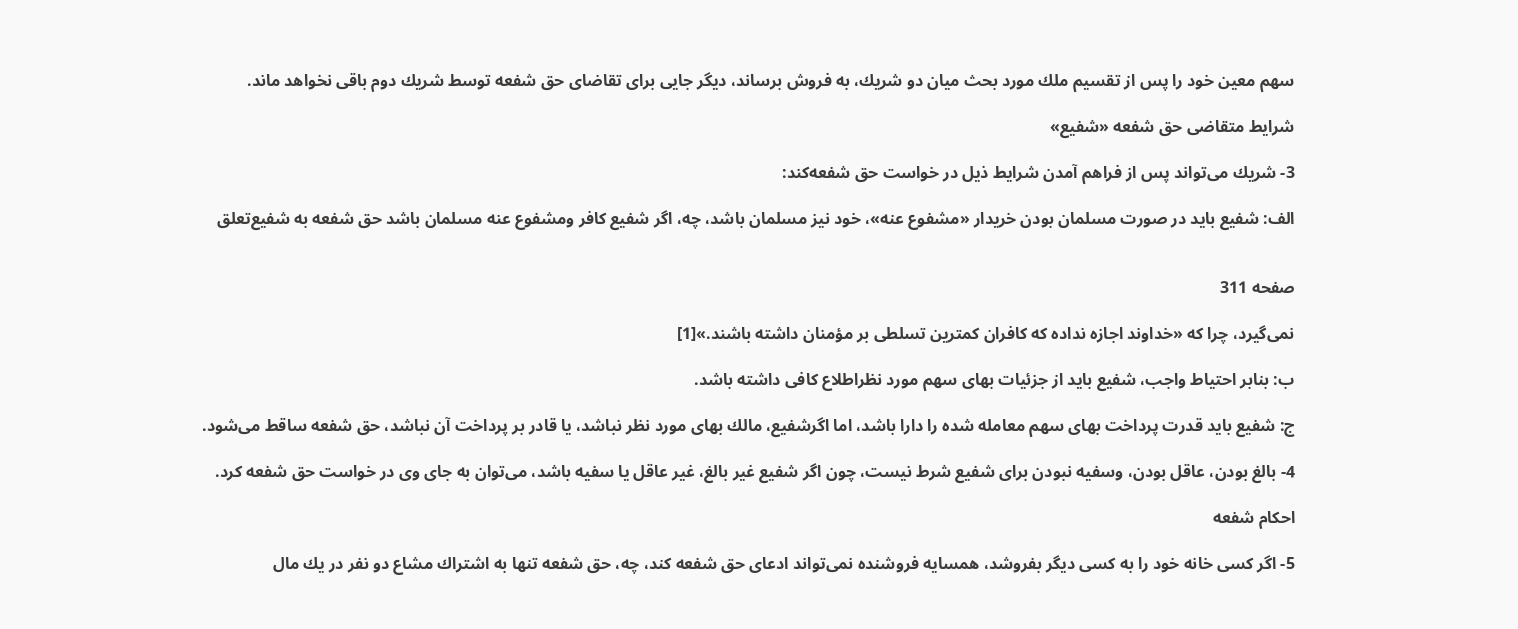سهم معين خود را پس از تقسيم ملك مورد بحث ميان دو شريك، به فروش برساند، ديگر جايى براى تقاضاى حق شفعه توسط شريك دوم باقى نخواهد ماند.

شرايط متقاضى حق شفعه «شفيع»

3- شريك مى‌تواند پس از فراهم آمدن شرايط ذيل در خواست حق شفعه‌كند:

الف: شفيع بايد در صورت مسلمان بودن خريدار «مشفوع عنه»، خود نيز مسلمان باشد، چه، اگر شفيع كافر ومشفوع عنه مسلمان باشد حق شفعه به شفيع‌تعلق‌


صفحه 311

نمى‌گيرد، چرا كه «خداوند اجازه نداده كه كافران كمترين تسلطى بر مؤمنان داشته باشند.»[1]

ب: بنابر احتياط واجب، شفيع بايد از جزئيات بهاى سهم مورد نظراطلاع كافى داشته باشد.

ج: شفيع بايد قدرت پرداخت بهاى سهم معامله شده را دارا باشد، اما اگرشفيع، مالك بهاى مورد نظر نباشد، يا قادر بر پرداخت آن نباشد، حق شفعه ساقط مى‌شود.

4- بالغ بودن، عاقل بودن، وسفيه نبودن براى شفيع شرط نيست، چون اگر شفيع غير بالغ، غير عاقل يا سفيه باشد، مى‌توان به جاى وى در خواست حق شفعه كرد.

احكام شفعه‌

5- اگر كسى خانه خود را به كسى ديگر بفروشد، همسايه فروشنده نمى‌تواند ادعاى حق شفعه كند، چه، حق شفعه تنها به اشتراك مشاع دو نفر در يك مال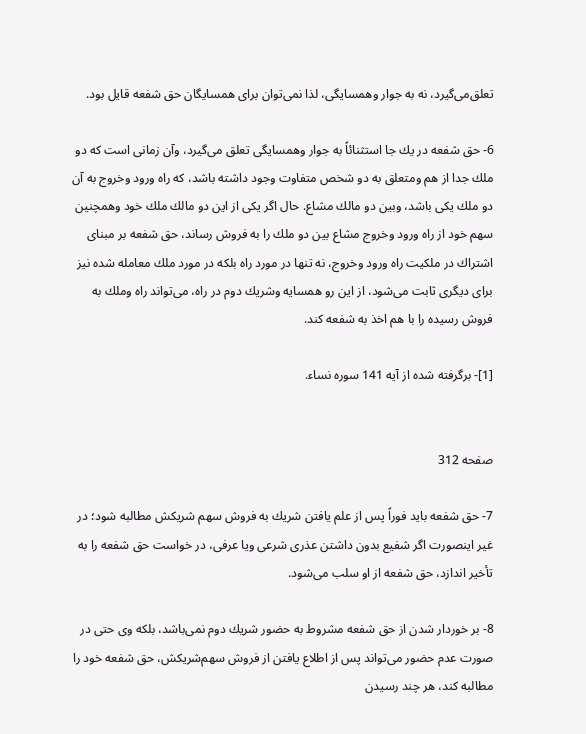تعلق‌مى‌گيرد، نه به جوار وهمسايگى، لذا نمى‌توان براى همسايگان حق شفعه قايل بود.

6- حق شفعه در يك جا استثنائاً به جوار وهمسايگى تعلق مى‌گيرد، وآن زمانى است كه دو ملك جدا از هم ومتعلق به دو شخص متفاوت وجود داشته باشد، كه راه ورود وخروج به آن دو ملك يكى باشد، وبين دو مالك مشاع. حال اگر يكى از اين دو مالك ملك خود وهمچنين سهم خود از راه ورود وخروج مشاع بين دو ملك را به فروش رساند، حق شفعه بر مبناى اشتراك در ملكيت راه ورود وخروج، نه تنها در مورد راه بلكه در مورد ملك معامله شده نيز براى ديگرى ثابت مى‌شود، از اين رو همسايه وشريك دوم در راه، مى‌تواند راه وملك به فروش رسيده را با هم اخذ به شفعه كند.

[1]- برگرفته شده از آيه 141 سوره نساء.


صفحه 312

7- حق شفعه بايد فوراً پس از علم يافتن شريك به فروش سهم شريكش مطالبه شود؛ در غير اينصورت اگر شفيع بدون داشتن عذرى شرعى ويا عرفى، در خواست حق شفعه را به تأخير اندازد، حق شفعه از او سلب مى‌شود.

8- بر خوردار شدن از حق شفعه مشروط به حضور شريك دوم نمى‌باشد، بلكه وى حتى در صورت عدم حضور مى‌تواند پس از اطلاع يافتن از فروش سهم‌شريكش، حق شفعه خود را مطالبه كند، هر چند رسيدن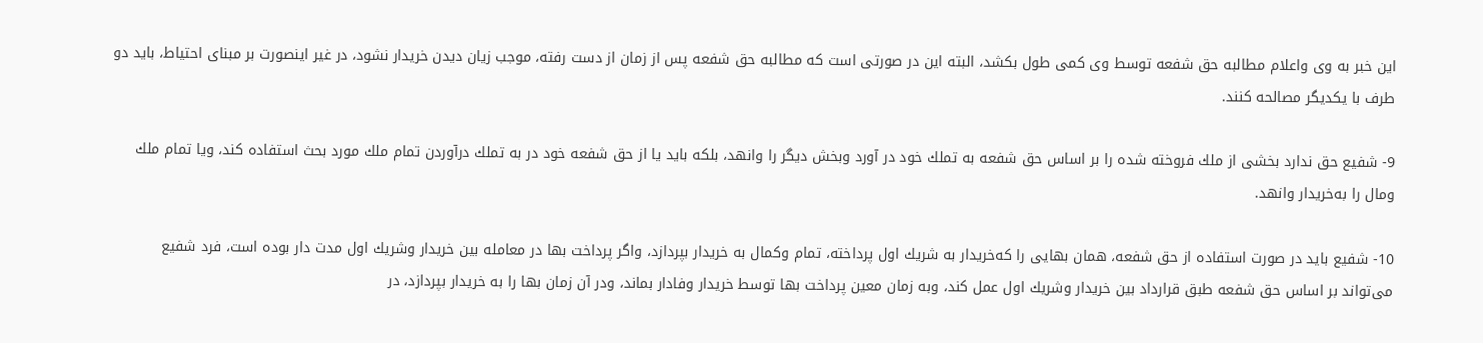اين خبر به وى واعلام مطالبه حق شفعه توسط وى كمى طول بكشد، البته اين در صورتى است كه مطالبه حق شفعه پس از زمان از دست رفته، موجب زيان ديدن خريدار نشود، در غير اينصورت بر مبناى احتياط، بايد دو طرف با يكديگر مصالحه كنند.

9- شفيع حق ندارد بخشى از ملك فروخته شده را بر اساس حق شفعه به تملك خود در آورد وبخش ديگر را وانهد، بلكه بايد يا از حق شفعه خود در به تملك درآوردن تمام ملك مورد بحث استفاده كند، ويا تمام ملك ومال را به‌خريدار وانهد.

10- شفيع بايد در صورت استفاده از حق شفعه، همان بهايى را كه‌خريدار به شريك اول پرداخته، تمام وكمال به خريدار بپردازد، واگر پرداخت بها در معامله بين خريدار وشريك اول مدت دار بوده است، فرد شفيع مى‌تواند بر اساس حق شفعه طبق قرارداد بين خريدار وشريك اول عمل كند، وبه زمان معين پرداخت بها توسط خريدار وفادار بماند، ودر آن زمان بها را به خريدار بپردازد، در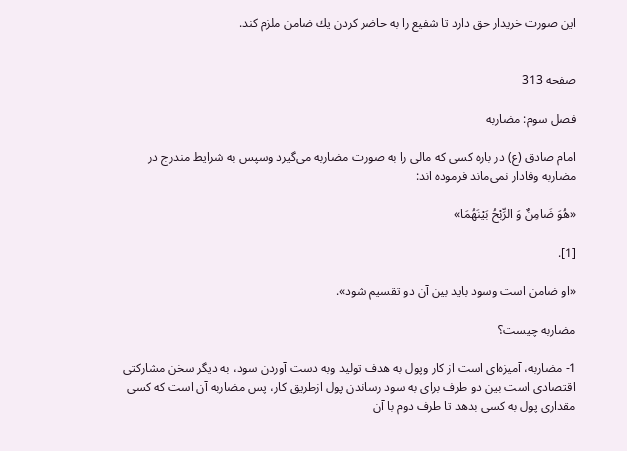اين صورت خريدار حق دارد تا شفيع را به حاضر كردن يك ضامن ملزم كند.


صفحه 313

فصل سوم: مضاربه‌

امام صادق (ع) در باره كسى كه مالى را به صورت مضاربه مى‌گيرد وسپس به شرايط مندرج در مضاربه وفادار نمى‌ماند فرموده اند:

«هُوَ ضَامِنٌ وَ الرِّبْحُ بَيْنَهُمَا»

[1].

«او ضامن است وسود بايد بين آن دو تقسيم شود».

مضاربه چيست؟

1- مضاربه، آميزه‌اى است از كار وپول به هدف توليد وبه دست آوردن سود، به ديگر سخن مشاركتى اقتصادى است بين دو طرف براى به سود رساندن پول ازطريق كار، پس مضاربه آن است كه كسى مقدارى پول به كسى بدهد تا طرف دوم با آن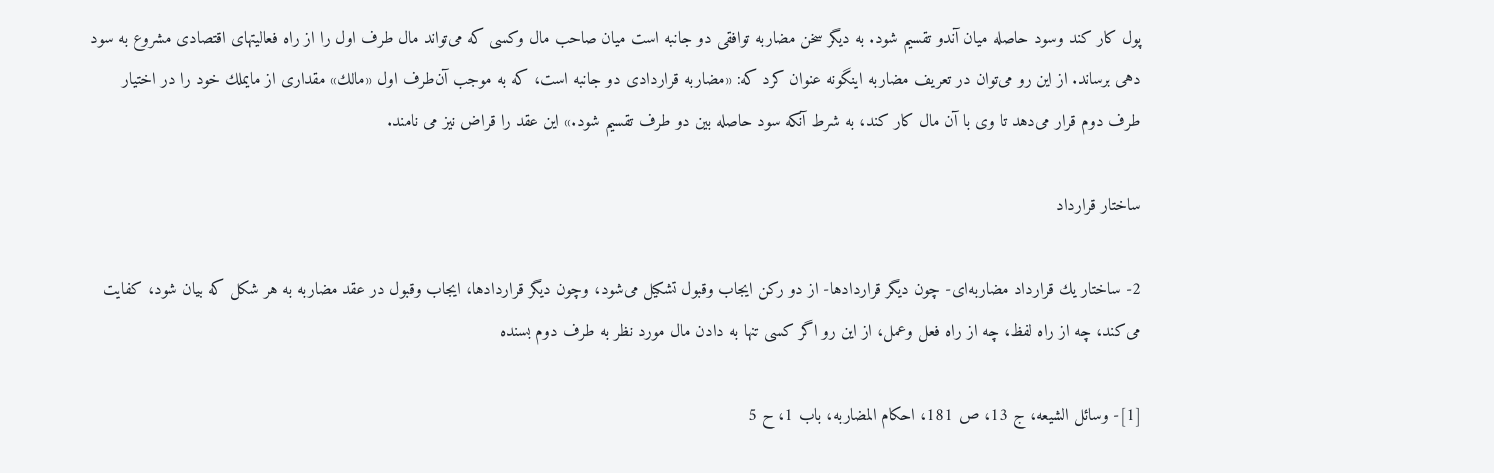پول كار كند وسود حاصله ميان آندو تقسيم شود. به ديگر سخن مضاربه توافقى دو جانبه است ميان صاحب مال وكسى كه مى‌تواند مال طرف اول را از راه فعاليتهاى اقتصادى مشروع به سود دهى برساند. از اين رو مى‌توان در تعريف مضاربه اينگونه عنوان كرد كه: «مضاربه قراردادى دو جانبه است، كه به موجب آن‌طرف اول «مالك» مقدارى از مايملك خود را در اختيار طرف دوم قرار مى‌دهد تا وى با آن مال كار كند، به شرط آنكه سود حاصله بين دو طرف تقسيم شود.» اين عقد را قراض نيز مى نامند.

ساختار قرارداد

2- ساختار يك قرارداد مضاربه‌اى- چون ديگر قراردادها- از دو ركن ايجاب وقبول تشكيل مى‌شود، وچون ديگر قراردادها، ايجاب وقبول در عقد مضاربه به هر شكل كه بيان شود، كفايت مى‌كند، چه از راه لفظ، چه از راه فعل وعمل، از اين رو اگر كسى تنها به دادن مال مورد نظر به طرف دوم بسنده‌

[1]- وسائل الشيعه، ج 13، ص 181، احكام المضاربه، باب 1، ح 5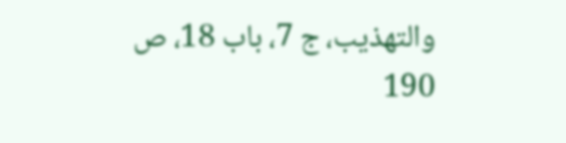والتهذيب، ج 7، باب 18، ص 190